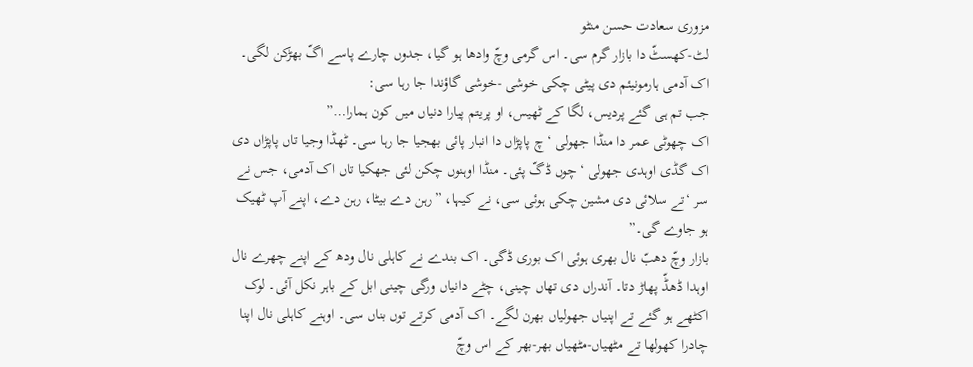مزوری سعادت حسن منٹو
لٹ-کھسٹّ دا بازار گرم سی۔ اس گرمی وچّ وادھا ہو گیا، جدوں چارے پاسے اگّ بھڑکن لگی۔ اک آدمی ہارمونیئم دی پیٹی چکی خوشی -خوشی گاؤندا جا رہا سی:
جب تم ہی گئے پردیس، لگا کے ٹھیس، او پریتم پیارا دنیاں میں کون ہمارا…”
اک چھوٹی عمر دا منڈا جھولی ‘چ پاپڑاں دا انبار پائی بھجیا جا رہا سی۔ ٹھڈا وجیا تاں پاپڑاں دی اک گڈی اوہدی جھولی ‘چوں ڈگّ پئی۔ منڈا اوہنوں چکن لئی جھکیا تاں اک آدمی، جس نے سر ‘تے سلائی دی مشین چکی ہوئی سی، نے کیہا، ”رہن دے بیٹا، رہن دے، اپنے آپ ٹھیک ہو جاوے گی۔”
بازار وچّ دھبّ نال بھری ہوئی اک بوری ڈگی۔ اک بندے نے کاہلی نال ودھ کے اپنے چھرے نال اوہدا ڈھڈّ پھاڑ دتا۔ آندراں دی تھاں چینی، چٹے دانیاں ورگی چینی ابل کے باہر نکل آئی۔ لوک اکٹھے ہو گئے تے اپنیاں جھولیاں بھرن لگے۔ اک آدمی کرتے توں بناں سی۔ اوہنے کاہلی نال اپنا چادرا کھولھا تے مٹھیاں-مٹھیاں بھر-بھر کے اس وچّ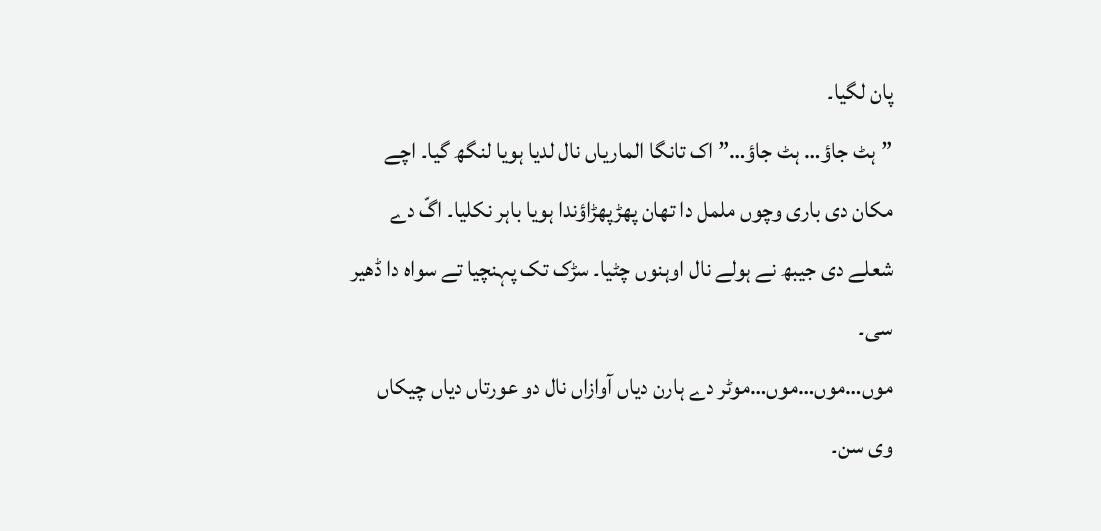پان لگیا۔
”ہٹ جاؤ… ہٹ جاؤ…” اک تانگا الماریاں نال لدیا ہویا لنگھ گیا۔ اچے مکان دی باری وچوں ململ دا تھان پھڑپھڑاؤندا ہویا باہر نکلیا۔ اگّ دے شعلے دی جیبھ نے ہولے نال اوہنوں چٹیا۔ سڑک تک پہنچیا تے سواہ دا ڈھیر سی۔
موں…موں…موں…موٹر دے ہارن دیاں آوازاں نال دو عورتاں دیاں چیکاں وی سن۔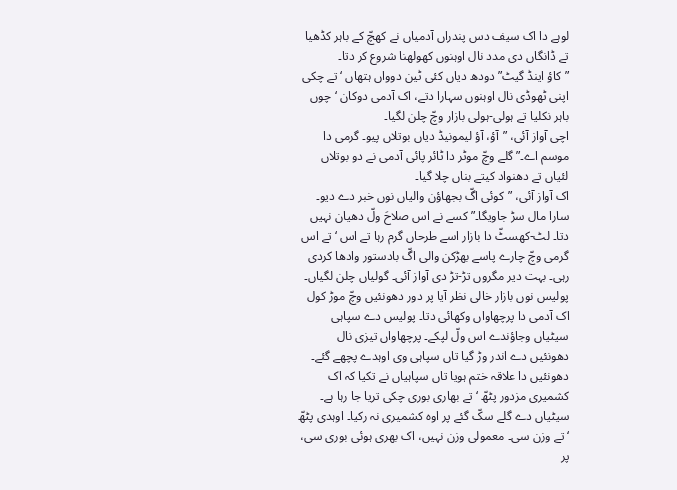لوہے دا اک سیف دس پندراں آدمیاں نے کھچّ کے باہر کڈھیا تے ڈانگاں دی مدد نال اوہنوں کھولھنا شروع کر دتا۔
”کاؤ اینڈ گیٹ” دودھ دیاں کئی ٹین دوواں ہتھاں ‘تے چکی اپنی ٹھوڈی نال اوہنوں سہارا دتے، اک آدمی دوکان ‘چوں باہر نکلیا تے ہولی-ہولی بازار وچّ چلن لگیا۔
اچی آواز آئی، ”آؤ، آؤ لیمونیڈ دیاں بوتلاں پیو۔ گرمی دا موسم اے۔” گلے وچّ موٹر دا ٹائر پائی آدمی نے دو بوتلاں لئیاں تے دھنواد کیتے بناں چلا گیا۔
اک آواز آئی، ”کوئی اگّ بجھاؤن والیاں نوں خبر دے دیو۔ سارا مال سڑ جاویگا۔” کسے نے اس صلاحَ ولّ دھیان نہیں دتا۔ لٹ-کھسٹّ دا بازار اسے طرحاں گرم رہا تے اس ‘تے اس گرمی وچّ چارے پاسے بھڑکن والی اگّ بادستور وادھا کردی رہی۔ بہت دیر مگروں تڑ-تڑ دی آواز آئی۔ گولیاں چلن لگیاں۔ پولیس نوں بازار خالی نظر آیا پر دور دھونئیں وچّ موڑ کول اک آدمی دا پرچھاواں وکھائی دتا۔ پولیس دے سپاہی سیٹیاں وجاؤندے اس ولّ لپکے۔ پرچھاواں تیزی نال دھونئیں دے اندر وڑ گیا تاں سپاہی وی اوہدے پچھے گئے۔ دھونئیں دا علاقہ ختم ہویا تاں سپاہیاں نے تکیا کہ اک کشمیری مزدور پٹھّ ‘تے بھاری بوری چکی تریا جا رہا ہے۔
سیٹیاں دے گلے سکّ گئے پر اوہ کشمیری نہ رکیا۔ اوہدی پٹھّ ‘تے وزن سی۔ معمولی وزن نہیں، اک بھری ہوئی بوری سی، پر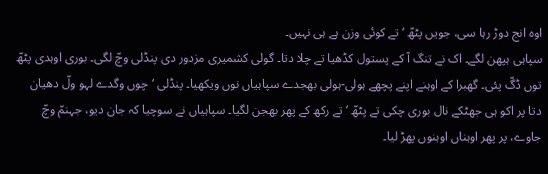اوہ انج دوڑ رہا سی، جویں پٹھّ ‘تے کوئی وزن ہے ہی نہیں۔
سپاہی ہپھن لگے۔ اک نے تنگ آ کے پستول کڈھیا تے چلا دتا۔ گولی کشمیری مزدور دی پنڈلی وچّ لگی۔ بوری اوہدی پٹھّ توں ڈگّ پئی۔ گھبرا کے اوہنے اپنے پچھے ہولی-ہولی بھجدے سپاہیاں نوں ویکھیا۔ پنڈلی ‘چوں وگدے لہو ولّ دھیان دتا پر اکو ہی جھٹکے نال بوری چکی تے پٹھّ ‘تے رکھ کے پھر بھجن لگیا۔ سپاہیاں نے سوچیا کہ جان دیو، جہنمّ وچّ جاوے، پر پھر اوہناں اوہنوں پھڑ لیا۔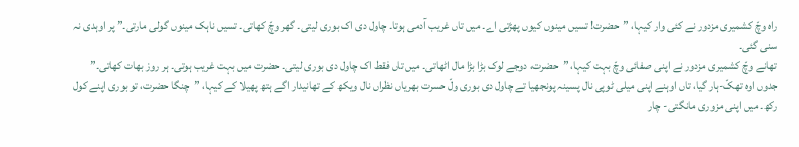راہ وچّ کشمیری مزدور نے کئی وار کیہا، ”حضرت! تسیں مینوں کیوں پھڑتی اے۔ میں تاں غریب آدمی ہوتا۔ چاول دی اک بوری لیتی۔ گھر وچّ کھاتی۔ تسیں ناہک مینوں گولی مارتی۔” پر اوہدی نہ سنی گئی۔
تھانے وچّ کشمیری مزدور نے اپنی صفائی وچّ بہت کیہا، ”حضرت، دوجے لوک بڑا بڑا مال اٹھاتی۔ میں تاں فقط اک چاول دی بوری لیتی۔ حضرت میں بہت غریب ہوتی۔ ہر روز بھات کھاتی۔”
جدوں اوہ تھکّ-ہار گیا، تاں اوہنے اپنی میلی ٹوپی نال پسینہ پونجھیا تے چاول دی بوری ولّ حسرت بھریاں نظراں نال ویکھ کے تھانیدار اگے ہتھ پھیلا کے کیہا، ”چنگا حضرت، تو بوری اپنے کول رکھ۔ میں اپنی مزوری مانگتی- چار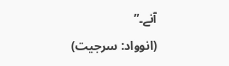آنے۔”
(انوواد: سرجیت)